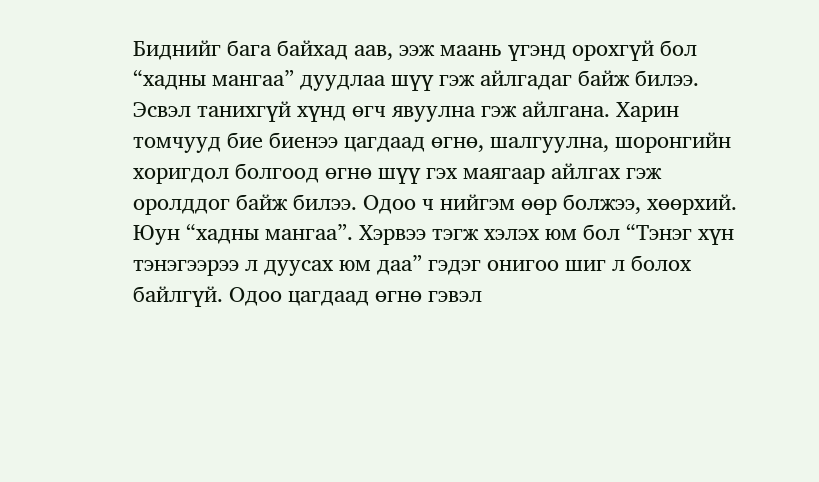Биднийг бага байхад аав, ээж маань үгэнд орохгүй бол “хадны мангаа” дуудлаа шүү гэж айлгадаг байж билээ. Эсвэл танихгүй хүнд өгч явуулна гэж айлгана. Харин томчууд бие биенээ цагдаад өгнө, шалгуулна, шоронгийн хоригдол болгоод өгнө шүү гэх маягаар айлгах гэж оролддог байж билээ. Одоо ч нийгэм өөр болжээ, хөөрхий. Юун “хадны мангаа”. Хэрвээ тэгж хэлэх юм бол “Тэнэг хүн тэнэгээрээ л дуусах юм даа” гэдэг онигоо шиг л болох байлгүй. Одоо цагдаад өгнө гэвэл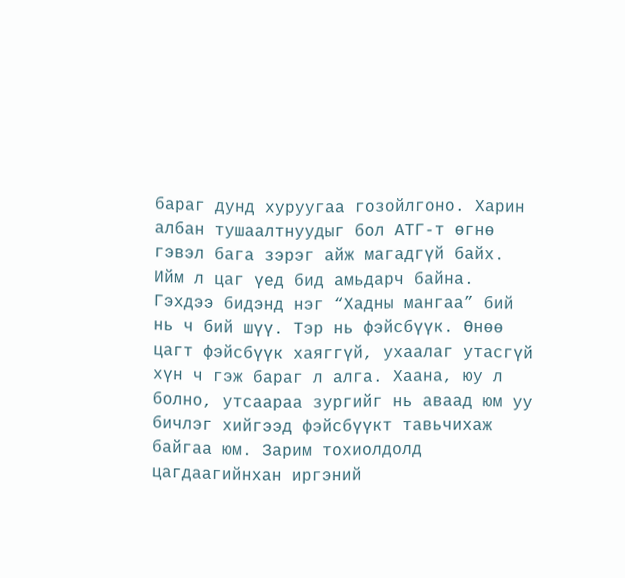бараг дунд хуруугаа гозойлгоно. Харин албан тушаалтнуудыг бол АТГ-т өгнө гэвэл бага зэрэг айж магадгүй байх. Ийм л цаг үед бид амьдарч байна.
Гэхдээ бидэнд нэг “Хадны мангаа” бий нь ч бий шүү. Тэр нь фэйсбүүк. Өнөө цагт фэйсбүүк хаяггүй, ухаалаг утасгүй хүн ч гэж бараг л алга. Хаана, юу л болно, утсаараа зургийг нь аваад юм уу бичлэг хийгээд фэйсбүүкт тавьчихаж байгаа юм. Зарим тохиолдолд цагдаагийнхан иргэний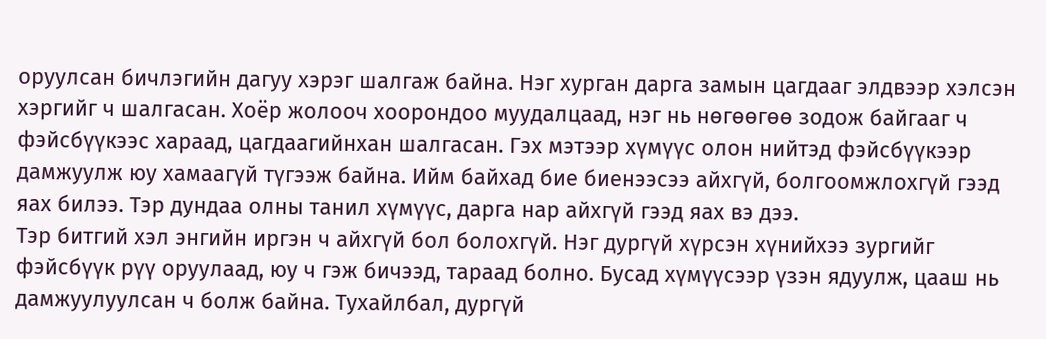оруулсан бичлэгийн дагуу хэрэг шалгаж байна. Нэг хурган дарга замын цагдааг элдвээр хэлсэн хэргийг ч шалгасан. Хоёр жолооч хоорондоо муудалцаад, нэг нь нөгөөгөө зодож байгааг ч фэйсбүүкээс хараад, цагдаагийнхан шалгасан. Гэх мэтээр хүмүүс олон нийтэд фэйсбүүкээр дамжуулж юу хамаагүй түгээж байна. Ийм байхад бие биенээсээ айхгүй, болгоомжлохгүй гээд яах билээ. Тэр дундаа олны танил хүмүүс, дарга нар айхгүй гээд яах вэ дээ.
Тэр битгий хэл энгийн иргэн ч айхгүй бол болохгүй. Нэг дургүй хүрсэн хүнийхээ зургийг фэйсбүүк рүү оруулаад, юу ч гэж бичээд, тараад болно. Бусад хүмүүсээр үзэн ядуулж, цааш нь дамжуулуулсан ч болж байна. Тухайлбал, дургүй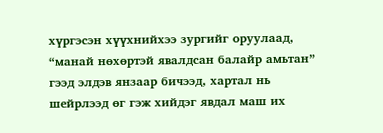хүргэсэн хүүхнийхээ зургийг оруулаад, “манай нөхөртэй явалдсан балайр амьтан” гээд элдэв янзаар бичээд, хартал нь шейрлээд өг гэж хийдэг явдал маш их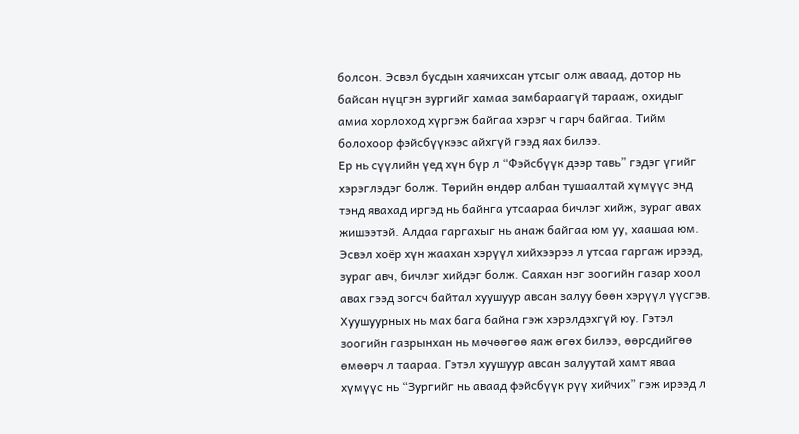болсон. Эсвэл бусдын хаячихсан утсыг олж аваад, дотор нь байсан нүцгэн зургийг хамаа замбараагүй тарааж, охидыг амиа хорлоход хүргэж байгаа хэрэг ч гарч байгаа. Тийм болохоор фэйсбүүкээс айхгүй гээд яах билээ.
Ер нь сүүлийн үед хүн бүр л “Фэйсбүүк дээр тавь” гэдэг үгийг хэрэглэдэг болж. Төрийн өндөр албан тушаалтай хүмүүс энд тэнд явахад иргэд нь байнга утсаараа бичлэг хийж, зураг авах жишээтэй. Алдаа гаргахыг нь анаж байгаа юм уу, хаашаа юм. Эсвэл хоёр хүн жаахан хэрүүл хийхээрээ л утсаа гаргаж ирээд, зураг авч, бичлэг хийдэг болж. Саяхан нэг зоогийн газар хоол авах гээд зогсч байтал хуушуур авсан залуу бөөн хэрүүл үүсгэв. Хуушуурных нь мах бага байна гэж хэрэлдэхгүй юу. Гэтэл зоогийн газрынхан нь мөчөөгөө яаж өгөх билээ, өөрсдийгөө өмөөрч л таараа. Гэтэл хуушуур авсан залуутай хамт яваа хүмүүс нь “Зургийг нь аваад фэйсбүүк рүү хийчих” гэж ирээд л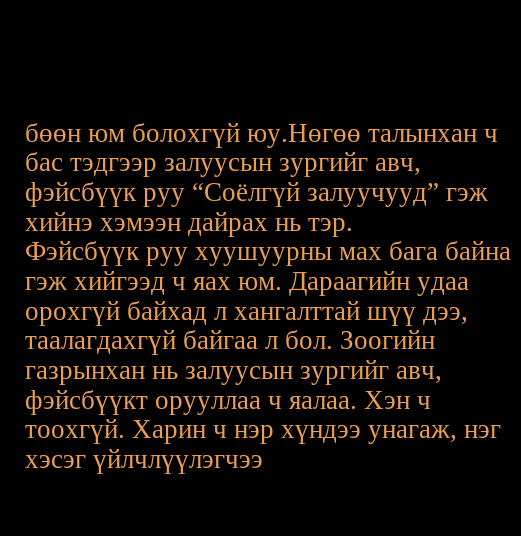бөөн юм болохгүй юу.Нөгөө талынхан ч бас тэдгээр залуусын зургийг авч, фэйсбүүк руу “Соёлгүй залуучууд” гэж хийнэ хэмээн дайрах нь тэр.
Фэйсбүүк руу хуушуурны мах бага байна гэж хийгээд ч яах юм. Дараагийн удаа орохгүй байхад л хангалттай шүү дээ, таалагдахгүй байгаа л бол. Зоогийн газрынхан нь залуусын зургийг авч, фэйсбүүкт орууллаа ч яалаа. Хэн ч тоохгүй. Харин ч нэр хүндээ унагаж, нэг хэсэг үйлчлүүлэгчээ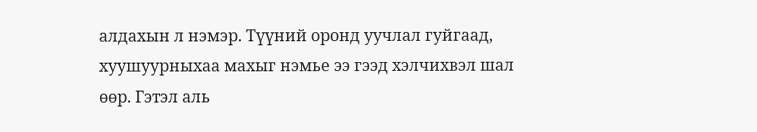алдахын л нэмэр. Түүний оронд уучлал гуйгаад, хуушуурныхаа махыг нэмье ээ гээд хэлчихвэл шал өөр. Гэтэл аль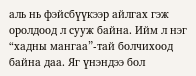аль нь фэйсбүүкээр айлгах гэж оролдоод л сууж байна. Ийм л нэг “хадны мангаа”-тай болчихоод байна даа. Яг үнэндээ бол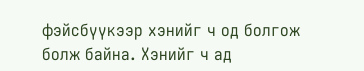фэйсбүүкээр хэнийг ч од болгож болж байна. Хэнийг ч ад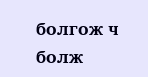болгож ч болж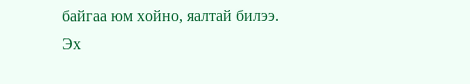байгаа юм хойно, яалтай билээ.
Эх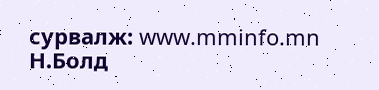сурвалж: www.mminfo.mn
Н.Болд